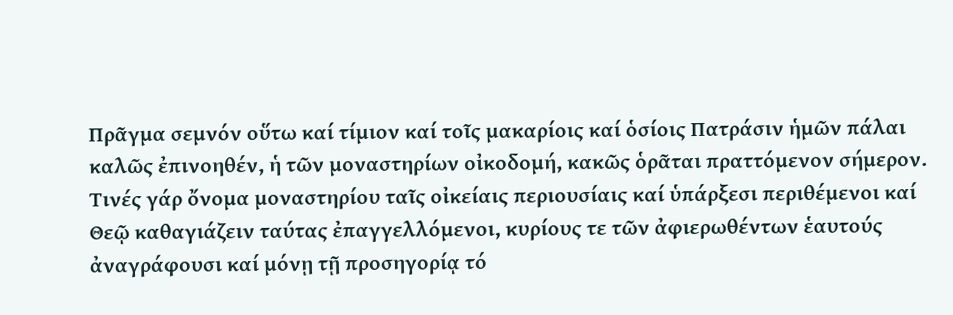Πρᾶγμα σεμνόν οὕτω καί τίμιον καί τοῖς μακαρίοις καί ὁσίοις Πατράσιν ἡμῶν πάλαι καλῶς ἐπινοηθέν, ἡ τῶν μοναστηρίων οἰκοδομή, κακῶς ὁρᾶται πραττόμενον σήμερον. Τινές γάρ ὄνομα μοναστηρίου ταῖς οἰκείαις περιουσίαις καί ὑπάρξεσι περιθέμενοι καί Θεῷ καθαγιάζειν ταύτας ἐπαγγελλόμενοι, κυρίους τε τῶν ἀφιερωθέντων ἑαυτούς ἀναγράφουσι καί μόνῃ τῇ προσηγορίᾳ τό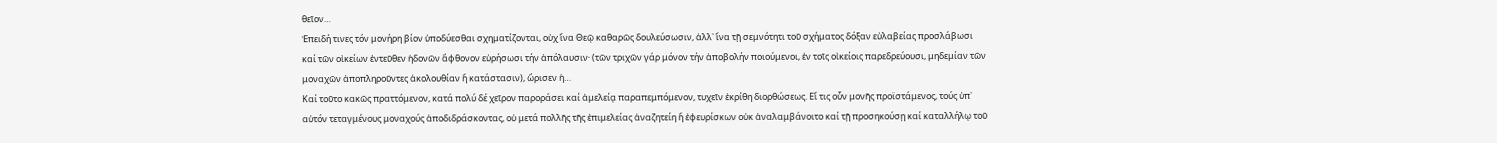θεῖον…
Ἐπειδή τινες τόν μονήρη βίον ὑποδύεσθαι σχηματίζονται, οὐχ ἵνα Θεῷ καθαρῶς δουλεύσωσιν, ἀλλ᾿ ἵνα τῇ σεμνότητι τοῦ σχήματος δόξαν εὐλαβείας προσλάβωσι καί τῶν οἰκείων ἐντεῦθεν ἡδονῶν ἄφθονον εὑρήσωσι τήν ἀπόλαυσιν∙ (τῶν τριχῶν γάρ μόνον τήν ἀποβολήν ποιούμενοι, ἐν τοῖς οἰκείοις παρεδρεύουσι, μηδεμίαν τῶν μοναχῶν ἀποπληροῦντες ἀκολουθίαν ἤ κατάστασιν), ὥρισεν ἡ…
Καί τοῦτο κακῶς πραττόμενον, κατά πολύ δέ χεῖρον παροράσει καί ἀμελείᾳ παραπεμπόμενον, τυχεῖν ἐκρίθη διορθώσεως. Εἴ τις οὖν μονῆς προϊστάμενος, τούς ὑπ᾿ αὐτόν τεταγμένους μοναχούς ἀποδιδράσκοντας, οὐ μετά πολλῆς τῆς ἐπιμελείας ἀναζητείη ἤ ἐφευρίσκων οὐκ ἀναλαμβάνοιτο καί τῇ προσηκούσῃ καί καταλλήλῳ τοῦ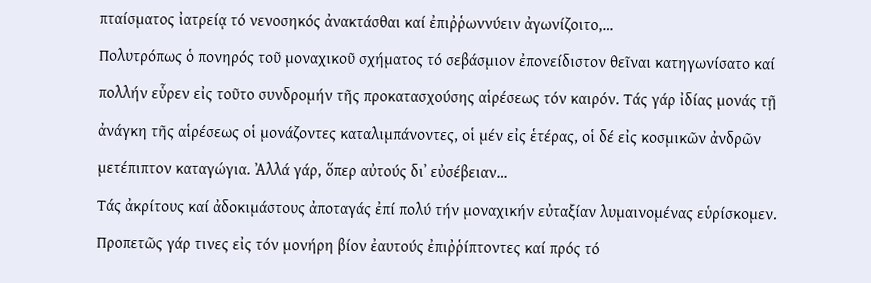πταίσματος ἰατρείᾳ τό νενοσηκός ἀνακτάσθαι καί ἐπιῤῥωννύειν ἀγωνίζοιτο,…
Πολυτρόπως ὁ πονηρός τοῦ μοναχικοῦ σχήματος τό σεβάσμιον ἐπονείδιστον θεῖναι κατηγωνίσατο καί πολλήν εὗρεν εἰς τοῦτο συνδρομήν τῆς προκατασχούσης αἱρέσεως τόν καιρόν. Τάς γάρ ἰδίας μονάς τῇ ἀνάγκη τῆς αἱρέσεως οἱ μονάζοντες καταλιμπάνοντες, οἱ μέν εἰς ἑτέρας, οἱ δέ εἰς κοσμικῶν ἀνδρῶν μετέπιπτον καταγώγια. Ἀλλά γάρ, ὅπερ αὐτούς δι᾿ εὐσέβειαν…
Τάς ἀκρίτους καί ἀδοκιμάστους ἀποταγάς ἐπί πολύ τήν μοναχικήν εὐταξίαν λυμαινομένας εὑρίσκομεν. Προπετῶς γάρ τινες εἰς τόν μονήρη βίον ἐαυτούς ἐπιῤῥίπτοντες καί πρός τό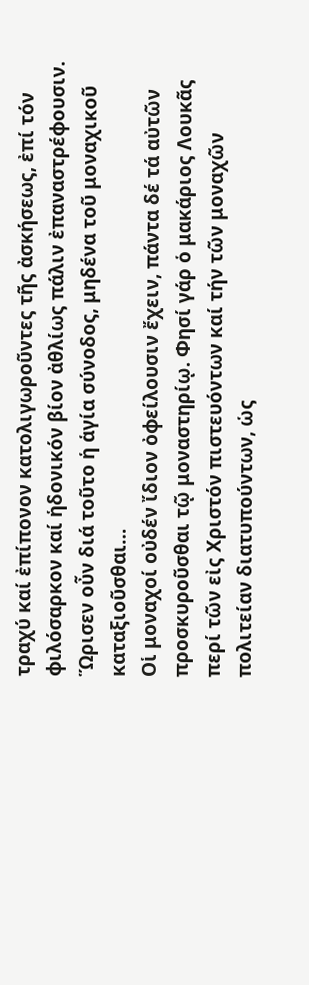τραχύ καί ἐπίπονον κατολιγωροῦντες τῆς ἀσκήσεως, ἐπί τόν φιλόσαρκον καί ἡδονικόν βίον ἀθλίως πάλιν ἐπαναστρέφουσιν. Ὥρισεν οὖν διά τοῦτο ἡ ἁγία σύνοδος, μηδένα τοῦ μοναχικοῦ καταξιοῦσθαι…
Οἱ μοναχοί οὐδέν ἴδιον ὀφείλουσιν ἔχειν, πάντα δέ τά αὐτῶν προσκυροῦσθαι τῷ μοναστηρίῳ. Φησί γάρ ὁ μακάριος Λουκᾶς περί τῶν εἰς Χριστόν πιστευόντων καί τήν τῶν μοναχῶν πολιτείαν διατυπούντων, ὡς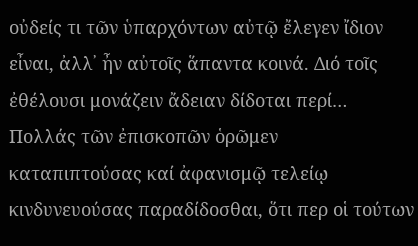οὐδείς τι τῶν ὑπαρχόντων αὐτῷ ἔλεγεν ἴδιον εἶναι, ἀλλ᾿ ἦν αὐτοῖς ἅπαντα κοινά. Διό τοῖς ἐθέλουσι μονάζειν ἄδειαν δίδοται περί…
Πολλάς τῶν ἐπισκοπῶν ὁρῶμεν καταπιπτούσας καί ἀφανισμῷ τελείῳ κινδυνευούσας παραδίδοσθαι, ὅτι περ οἱ τούτων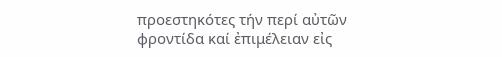προεστηκότες τήν περί αὐτῶν φροντίδα καί ἐπιμέλειαν εἰς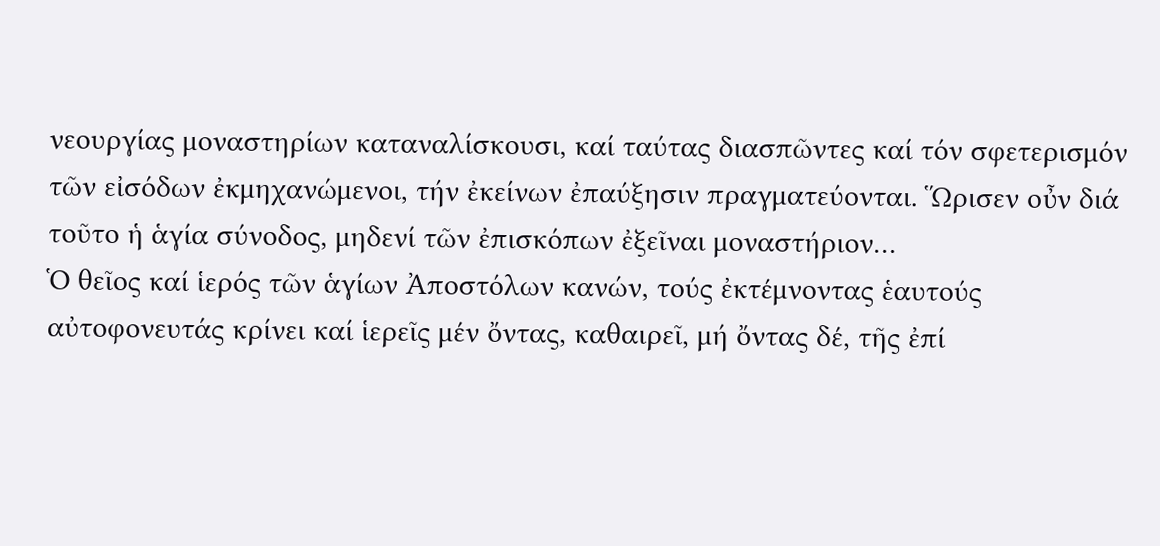νεουργίας μοναστηρίων καταναλίσκουσι, καί ταύτας διασπῶντες καί τόν σφετερισμόν τῶν εἰσόδων ἐκμηχανώμενοι, τήν ἐκείνων ἐπαύξησιν πραγματεύονται. Ὥρισεν οὖν διά τοῦτο ἡ ἁγία σύνοδος, μηδενί τῶν ἐπισκόπων ἐξεῖναι μοναστήριον…
Ὁ θεῖος καί ἱερός τῶν ἁγίων Ἀποστόλων κανών, τούς ἐκτέμνοντας ἑαυτούς αὐτοφονευτάς κρίνει καί ἱερεῖς μέν ὄντας, καθαιρεῖ, μή ὄντας δέ, τῆς ἐπί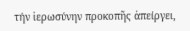τήν ἱερωσύνην προκοπῆς ἀπείργει,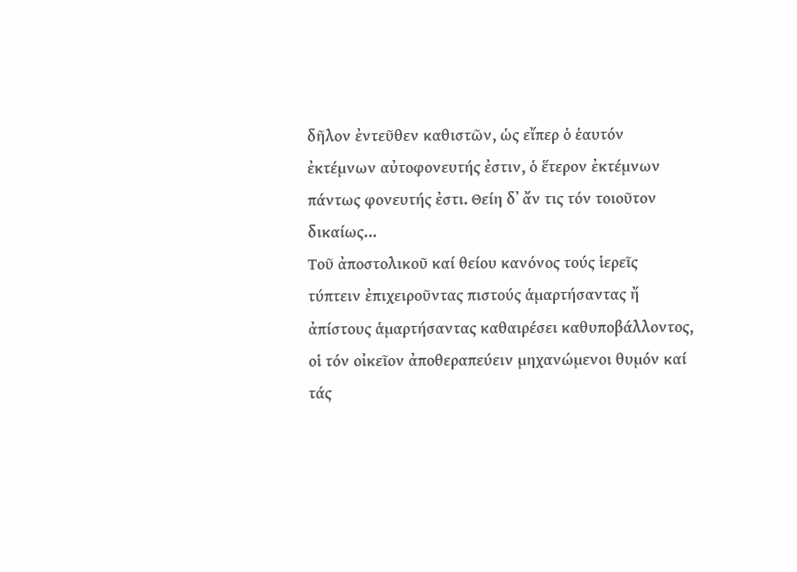δῆλον ἐντεῦθεν καθιστῶν, ὡς εἴπερ ὁ ἑαυτόν ἐκτέμνων αὐτοφονευτής ἐστιν, ὁ ἕτερον ἐκτέμνων πάντως φονευτής ἐστι. Θείη δ᾿ ἄν τις τόν τοιοῦτον δικαίως…
Τοῦ ἀποστολικοῦ καί θείου κανόνος τούς ἱερεῖς τύπτειν ἐπιχειροῦντας πιστούς ἁμαρτήσαντας ἤ ἀπίστους ἁμαρτήσαντας καθαιρέσει καθυποβάλλοντος, οἱ τόν οἰκεῖον ἀποθεραπεύειν μηχανώμενοι θυμόν καί τάς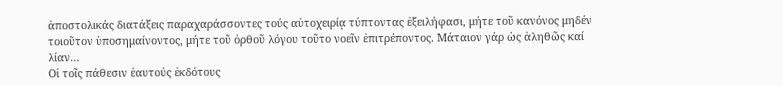ἀποστολικάς διατάξεις παραχαράσσοντες τούς αὐτοχειρίᾳ τύπτοντας ἐξειλήφασι, μήτε τοῦ κανόνος μηδέν τοιοῦτον ὑποσημαίνοντος, μήτε τοῦ ὀρθοῦ λόγου τοῦτο νοεῖν ἐπιτρέποντος. Μάταιον γάρ ὡς ἀληθῶς καί λίαν…
Οἱ τοῖς πάθεσιν ἑαυτούς ἐκδότους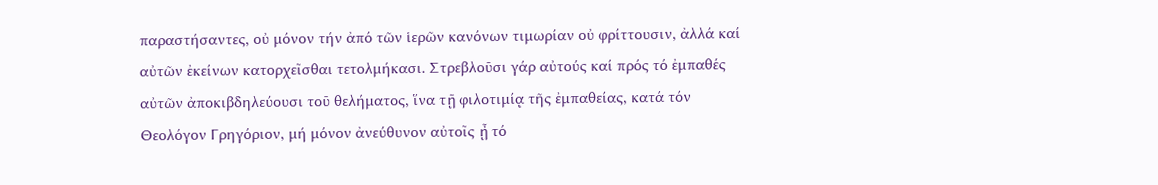παραστήσαντες, οὐ μόνον τήν ἀπό τῶν ἱερῶν κανόνων τιμωρίαν οὐ φρίττουσιν, ἀλλά καί αὐτῶν ἐκείνων κατορχεῖσθαι τετολμήκασι. Στρεβλοῦσι γάρ αὐτούς καί πρός τό ἐμπαθές αὐτῶν ἀποκιβδηλεύουσι τοῦ θελήματος, ἵνα τῇ φιλοτιμίᾳ τῆς ἐμπαθείας, κατά τόν Θεολόγον Γρηγόριον, μή μόνον ἀνεύθυνον αὐτοῖς ᾖ τό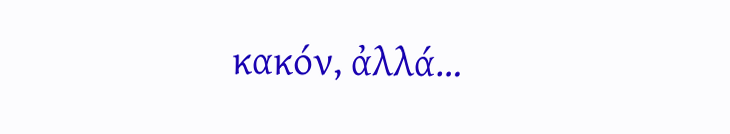κακόν, ἀλλά…